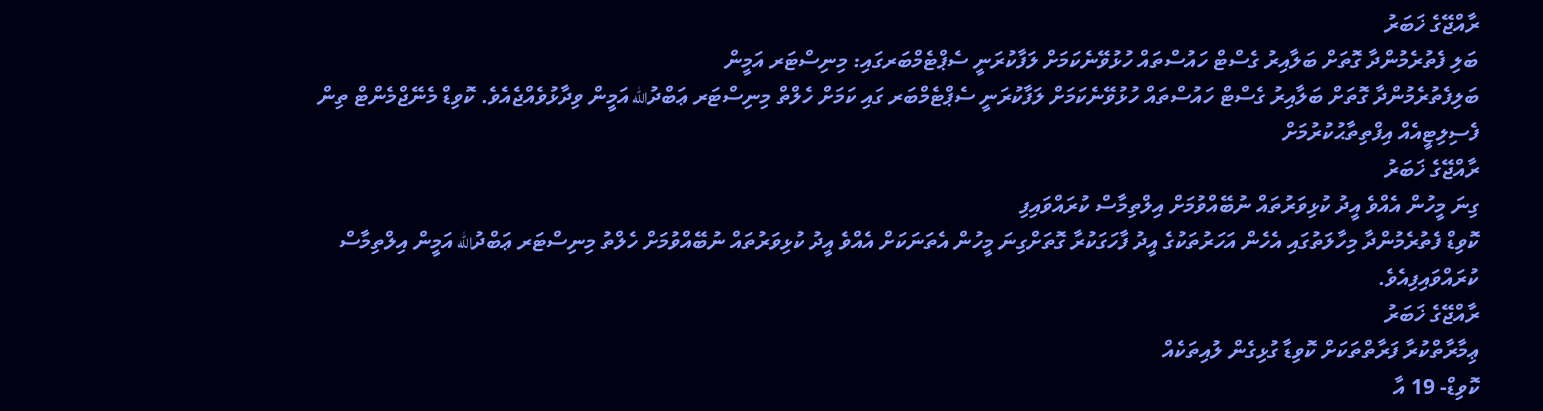ރާއްޖޭގެ ޚަބަރު
ބަލި ފެތުރެމުންދާ ގޮތަށް ބަލާއިރު ގެސްޓް ހައުސްތައް ހުޅުވޭނެކަމަށް ލަފާކުރަނީ ސެޕްޓެމްބަރގައި: މިނިސްޓަރ އަމީން
ބަލިފެތުރެމުންދާ ގޮތަށް ބަލާއިރު ގެސްޓް ހައުސްތައް ހުޅުވޭނެކަމަށް ލަފާކުރަނީ ސެޕްޓެމްބަރ ގައި ކަމަށް ހެލްތް މިނިސްޓަރ ޢަބްދުالله އަމީން ވިދާޅުވެއްޖެއެވެ. ކޮވިޑް މެނޭޖްމެންޓް ތިން ފެސިލިޓީއެއް އިފްތިތާޙުކުރުމަށް
ރާއްޖޭގެ ޚަބަރު
ގިނަ މީހުން އެއްވެ އީދު ކުޅިވަރުތައް ނުބޭއްވުމަށް އިލްތިމާސް ކުރައްވައިފި
ކޮވިޑް ފެތުރެމުންދާ މިހާލަތުގައި އެހެން އަހަރުތަކުގެ އީދު ފާހަގަކުރާ ގޮތަށްގިނަ މީހުން އެތަނަކަށް އެއްވެ އީދު ކުޅިވަރުތައް ނުބޭއްވުމަށް ހެލްތު މިނިސްޓަރ ޢަބްދުالله އަމީން އިލްތިމާސް ކުރައްވައިފިއެވެ.
ރާއްޖޭގެ ޚަބަރު
ޢިމާރާތްކުރާ ފަރާތްތަކަށް ކޮވިޑާ ގުޅިގެން ލުއިތަކެއް
ކޮވިޑް- 19 އާ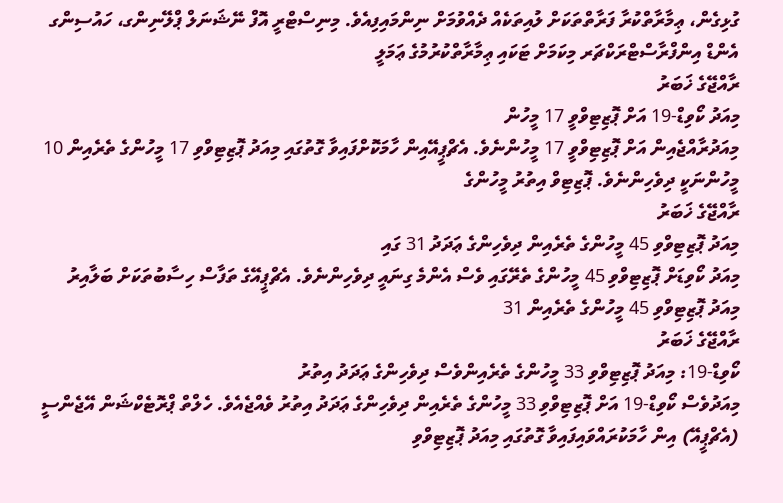ގުޅިގެން، ޢިމާރާތްކުރާ ފަރާތްތަކަށް ލުއިތަކެއް ދެއްވުމަށް ނިންމައިފިއެވެ. މިނިސްޓްރީ އޮފް ނޭޝަނަލް ޕްލޭނިންގ، ހައުސިންގ އެންޑް އިންފްރާސްޓްރަކްޗަރ މިކަމަށް ޓަކައި ޢިމާރާތްކުރުމުގެ ޢަމަލީ
ރާއްޖޭގެ ޚަބަރު
މިއަދު ކޯވިޑް-19 އަށް ޕޮޒިޓިވްވީ 17 މީހުން
މިއަދުރާއްޖެއިން އަށް ޕޮޒިޓިވްވީ 17 މީހުންނެވެ. އެޗްޕީއޭއިން ހާމަކޮށްފައިވާ ގޮތުގައި މިއަދު ޕޮޒިޓިވްވި 17 މީހުންގެ ތެރެއިން 10 މީހުންނަކީ ދިވެހިންނެވެ. ޕޮޒިޓިވް އިތުރު މީހުންގެ
ރާއްޖޭގެ ޚަބަރު
މިއަދު ޕޮޒިޓިވްވި 45 މީހުންގެ ތެރެއިން ދިވެހިންގެ ޢަދަދު 31 ގައި
މިއަދު ކޯވިޑަށް ޕޮޒިޓިވްވި 45 މީހުންގެ ތެރޭގައި ވެސް އެންމެ ގިނައީ ދިވެހިންނެވެ. އެޗްޕީއޭގެ ތަފާސް ހިސާބުތަކަށް ބަލާއިރު މިއަދު ޕޮޒިޓިވްވި 45 މީހުންގެ ތެރެއިން 31
ރާއްޖޭގެ ޚަބަރު
ކޯވިޑް-19: މިއަދު ޕޮޒިޓިވްވި 33 މީހުންގެ ތެރެއިންވެސް ދިވެހިންގެ ޢަދަދު އިތުރު
މިއަދުވެސް ކޯވިޑް-19 އަށް ޕޮޒިޓިވްވި 33 މީހުންގެ ތެރެއިން ދިވެހިންގެ ޢަދަދު އިތުރު ވެއްޖެއެވެ. ހެލްތް ޕްރޮޓެކްޝަން އޭޖެންސީ (އެޗްޕީއޭ) އިން ހާމަކުރައްވައިފައިވާ ގޮތުގައި މިއަދު ޕޮޒިޓިވްވި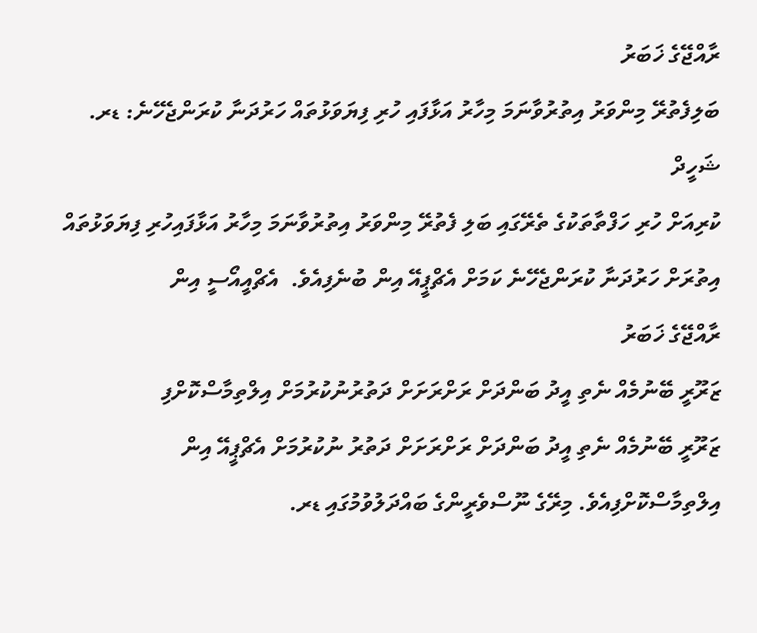ރާއްޖޭގެ ޚަބަރު
ބަލިފެތުރޭ މިންވަރު އިތުރުވާނަމަ މިހާރު އަޅާފައި ހުރި ފިޔަވަޅުތައް ހަރުދަނާ ކުރަންޖެހޭނެ: ޑރ. ޝަހީދް
ކުރިއަށް ހުރި ހަފްތާތަކުގެ ތެރޭގައި ބަލި ފެތުރޭ މިންވަރު އިތުރުވާނަމަ މިހާރު އަޅާފައިހުރި ފިޔަވަޅުތައް އިތުރަށް ހަރުދަނާ ކުރަންޖެހޭނެ ކަމަށް އެޗްޕީއޭ އިން ބުނެފިއެވެ.  އެޗްއީއޯސީ އިން
ރާއްޖޭގެ ޚަބަރު
ޒަރޫރީ ބޭނުމެއް ނެތި އީދު ބަންދަށް ރަށްރަށަށް ދަތުރުނުކުރުމަށް އިލްތިމާސްކޮށްފި
ޒަރޫރީ ބޭނުމެއް ނެތި އީދު ބަންދަށް ރަށްރަށަށް ދަތުރު ނުކުރުމަށް އެޗްޕީއޭ އިން އިލްތިމާސްކޮށްފިއެވެ. މިރޭގެ ނޫސްވެރީންގެ ބައްދަލުވުމުގައި ޑރ.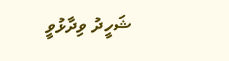ޝަހީދު ވިދާޅުވީ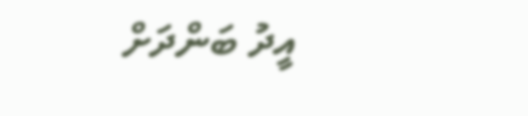އީދު ބަންދަށް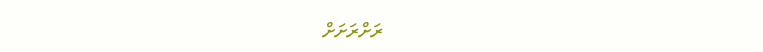ރަށްރަށަށް